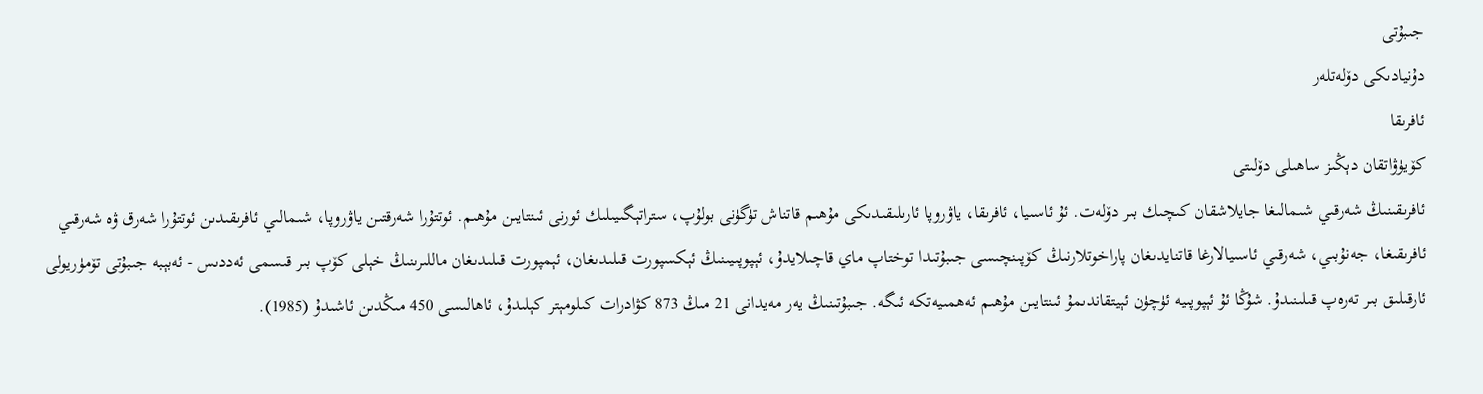جىبۇتى
دۇنيادىكى دۆلەتلەر
ئافرىقا
كۆيۈۋاتقان دېڭىز ساھىلى دۆلىتى
ئافرىقىنىڭ شەرقىي شىمالىغا جايلاشقان كىچىك بىر دۆلەت. ئۇ ئاسىيا، ئافرىقا، ياۋروپا ئارىلىقىدىكى مۇھىم قاتناش تۈگۈنى بولۇپ، ستراتېگىيىلىك ئورنى ئىنتايىن مۇھىم. ئوتتۇرا شەرقتىن ياۋروپا، شىمالىي ئافرىقىدىن ئوتتۇرا شەرق ۋە شەرقىي ئافرىقىغا، جەنۇبىي، شەرقىي ئاسىيالارغا قاتنايدىغان پاراخوتلارنىڭ كۆپىنچىسى جىبۇتىدا توختاپ ماي قاچىلايدۇ، ئېپوپىيىنىڭ ئېكسپورت قىلىدىغان، ئېمپورت قىلىدىغان ماللىرىنىڭ خېلى كۆپ بىر قىسمى ئەددىس - ئەبېبە جىبۇتى تۆمۈريولى ئارقىلىق بىر تەرەپ قىلىنىدۇ. شۇڭا ئۇ ئېپوپىيە ئۈچۈن ئېيتقاندىمۇ ئىنتايىن مۇھىم ئەھمىيەتكە ئىگە. جىبۇتىنىڭ يەر مەيدانى 21 مىڭ 873 كۋادرات كىلومېتر كېلىدۇ، ئاھالىسى 450 مىڭدىن ئاشىدۇ (1985).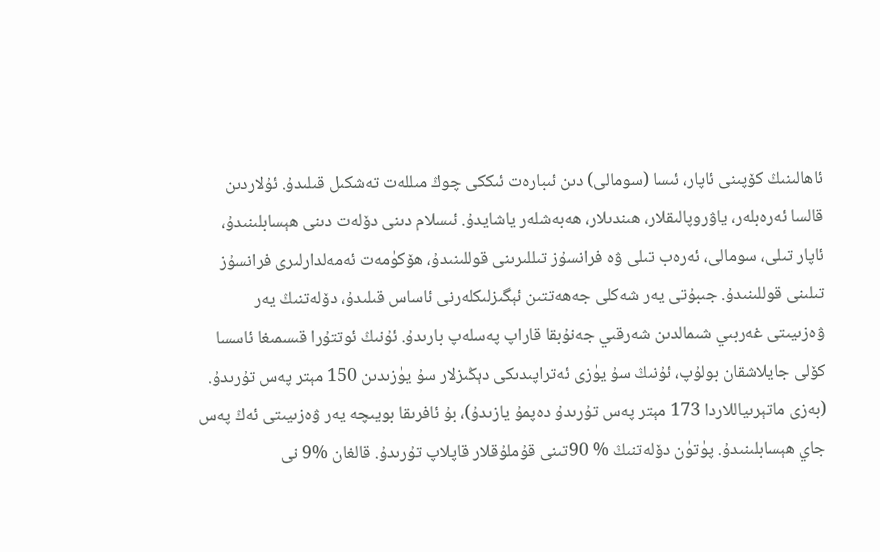ئاھالىنىڭ كۆپىنى ئاپار، ئىسا (سومالى) دىن ئىبارەت ئىككى چوڭ مىللەت تەشكىل قىلىدۇ. ئۇلاردىن قالسا ئەرەبلەر، ياۋروپالىقلار، ھىندىلار، ھەبەشلەر ياشايدۇ. ئىسلام دىنى دۆلەت دىنى ھېسابلىنىدۇ، ئاپار تىلى، سومالى، ئەرەب تىلى ۋە فرانسۇز تىللىرىنى قوللىنىدۇ، ھۆكۈمەت ئەمەلدارلىرى فرانسۇز تىلىنى قوللىنىدۇ. جىبۇتى يەر شەكلى جەھەتتىن ئېگىزلىكلەرنى ئاساس قىلىدۇ، دۆلەتنىڭ يەر ۋەزىيىتى غەربىي شىمالدىن شەرقىي جەنۇبقا قاراپ پەسلەپ بارىدۇ. ئۇنىڭ ئوتتۇرا قىسمىغا ئاسسا كۆلى جايلاشقان بولۇپ، ئۇنىڭ سۇ يۈزى ئەتراپىدىكى دېڭىزلار سۇ يۈزىدىن 150 مېتر پەس تۇرىدۇ. (بەزى ماتېرىياللاردا 173 مېتر پەس تۇرىدۇ دەپمۇ يازىدۇ)، بۇ ئافرىقا بويىچە يەر ۋەزىيىتى ئەڭ پەس جاي ھېسابلىنىدۇ. پۈتۈن دۆلەتنىڭ % 90تىنى قۇملۇقلار قاپلاپ تۇرىدۇ. قالغان %9 نى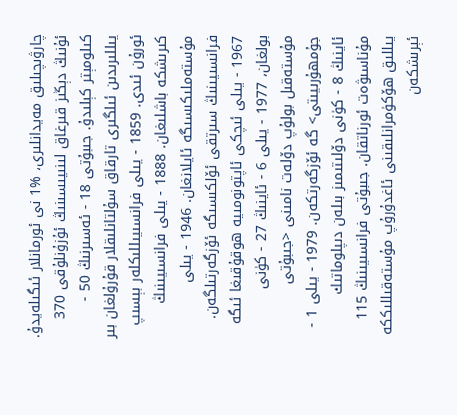چارۋىچىلىق مەيدانلىرى، %1 نى ئورمانلار ئىگىلەيدۇ. ئۇنىڭ دېڭىز قىرغاق لىنىيىسىنىڭ ئۇزۇنلۇقى 370 كىلومېتر كېلىدۇ. جىبۇتى 18 - ئەسىرنىڭ 50 - يىللىرىدىن ئىلگىرى تارقاق سۇلتانلىقلار قۇرۇلغان بىر ئورۇن ئىدى. 1859 - يىلى فرانسىيىللىكلەر بېسىپ كىرىشكە باشلىغان. 1888 - يىلى فرانسىيىنىڭ مۇستەملىكىسىگە ئايلانغان. 1946 - يىلى فرانسىيىنىڭ سىرتقى ئۆلكىسىگە ئۆزگەرتىلگەن. 1967 - يىلى ئىچكى ئاپتونومىيە ھوقۇقىغا ئىگە بولغان، 1977 - يىلى 6 - ئاينىڭ 27 - كۈنى مۇستەقىل بولۇپ دۆلەت نامىنى <جىبۇتى جۇمھۇرىيىتى> گە ئۆزگەرتكەن. 1979 - يىلى 1 - ئاينىڭ 8 - كۈنى دۆلىتىمىز بىلەن دىپلوماتىك مۇناسىۋەت ئورناتقان. جىبۇتى فرانسىيىنىڭ 115 يىللىق ھۆكۈمرانلىقىنى ئاغدۇرۇپ مۇستەقىللىككە ئېرىشكەن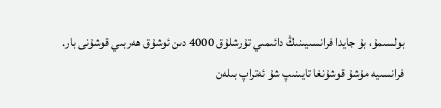بولسىمۇ، بۇ جايدا فرانسىيىنىڭ دائىمىي تۇرشلۇق 4000 دىن ئوشۇق ھەربىي قوشۇنى بار. فرانسىيە مۇشۇ قوشۇنغا تايىنىپ شۇ ئەتراپ بىلەن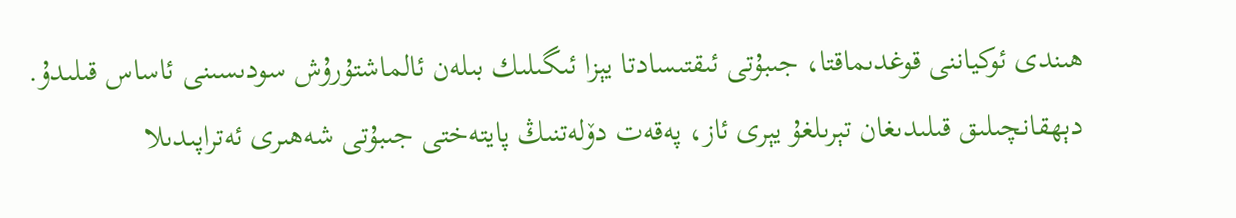ھىندى ئوكياننى قوغدىماقتا، جىبۇتى ئىقتىسادتا يېزا ئىگىلىك بىلەن ئالماشتۇرۇش سودىسىنى ئاساس قىلىدۇ. دېھقانچىلىق قىلىدىغان تېرىلغۇ يېرى ئاز، پەقەت دۆلەتنىڭ پايتەختى جىبۇتى شەھىرى ئەتراپىدىلا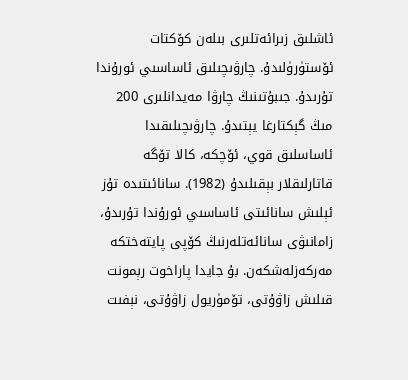ئاشلىق زىرائەتلىرى بىلەن كۆكتات ئۆستۈرۈلىدۇ. چارۋىچىلىق ئاساسىي ئورۇندا تۇرىدۇ. جىبۇتىنىڭ چارۋا مەيدانلىرى 200 مىڭ گېكتارغا يېتىدۇ. چارۋىچىلىقىدا ئاساسلىق قوي، ئۆچكە، كالا تۆگە قاتارلىقلار بېقىلىدۇ (1982). سانائىتىدە تۇز ئېلىش سانائىتى ئاساسىي ئورۇندا تۇرىدۇ، زامانىۋى سانائەتلەرنىڭ كۆپى پايتەختكە مەركەزلەشكەن. بۇ جايدا پاراخوت رېمونت قىلىش زاۋۇتى، تۆمۈريول زاۋۇتى، نېفىت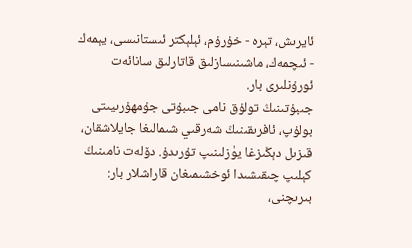ئايرىش، تېرە - خۇرۇم، ئېلېكتر ئىستانىسى، يېمەك - ئىچمەك، ماشىنىسازلىق قاتارلىق سانائەت ئورۇنلىرى بار.
جىبۇتىنىڭ تولۇق نامى جىبۇتى جۇمھۇرىيىتى بولۇپ، ئافرىقىنىڭ شەرقىي شىمالىغا جايلاشقان، قىزىل دېڭىزغا يۈزلىنىپ تۇرىدۇ. دۆلەت نامىنىڭ كېلىپ چىقىشىدا ئوخشىمىغان قاراشلار بار: بىرىچنى،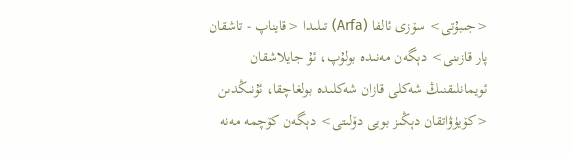<جىبۇتى> سۆزى ئالفا (Arfa) تىلىدا <قايناپ - تاشقان پار قازىنى> دېگەن مەنىدە بولۇپ، ئۇ جايلاشقان ئويمانلىقنىڭ شەكلى قازان شەكلىدە بولغاچقا، ئۇنىڭدىن <كۆيۈۋاتقان دېڭىز بويى دۆلىتى> دېگەن كۆچمە مەنە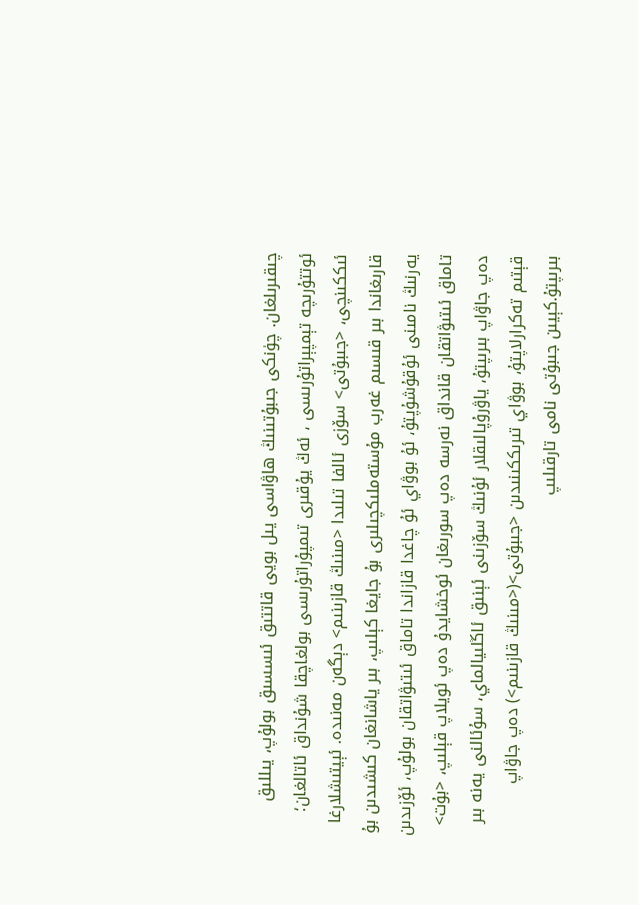چىقىرىلغان. چۈنكى جىبۇتىنىڭ ھاۋاسى يىل بويى قاتتىق ئىسسىق بولۇپ، يىللىق ئوتتۇرىچە تېمپېراتۇرىسى ، ئەڭ يۇقىرى تىمپۇراتۇرىسى بولغاچقا شۇنداق ئاتالغان؛ ئىككىنچى، <جىبۇتى> سۆزى ئالفا تىلىدا <مىنىڭ قازىنىم> دېگەن مەنىدە. ئېيتىشلارغا قارىغاندا بىر قىسىم غەرب مۇستەملىكچىلىرى بۇ جايغا كېلىپ، بىر ياشانغان كىشىدىن بۇ يەرنىڭ نامىنى ئۇقۇشۇپتۇ، ئۇ بوۋاي ئۇ چاغدا قازاندا تاماق ئىتىۋاتقان بولۇپ، ئۆزىدىن تاماق ئىتىۋاتقان قانداق نەرسە دەپ سورىغان ئوخشايدۇ دەپ ئويلاپ قېلىپ، <بۇت> دەپ جاۋاپ بىرىپتۇ، ياۋرۇپالىقلار ئۇنىڭ سۆزىنى ئېنىق ئاڭلىيالماي، سۇئالنى يەنە بىر قېتىم تەكرارلاپتۇ، بوۋاي تىرىككىنىدىن <جىبۇتى>(<مىنىڭ قازىنىم>) دەپ جاۋاپ بىرىپتۇ.كېيىن جىبۇتى نامى تارقىلىپ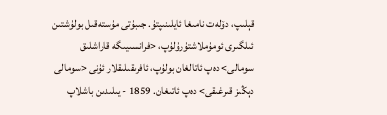قېلىپ، دۆلەت نامىغا ئايلىنىپتۇ. جىبۇتى مۇستەقىل بولۇشتىن ئىلگىرى ئومۇملاشتۇرۇلۇپ، <فرانسىيىگە قاراشلىق سومالى> دەپ ئاتالغان بولۇپ، ئافرىقىلىقلار ئۇنى <سومالى دېڭىز قىرغىقى> دەپ ئاتىغان. 1859 - يىلىدىن باشلاپ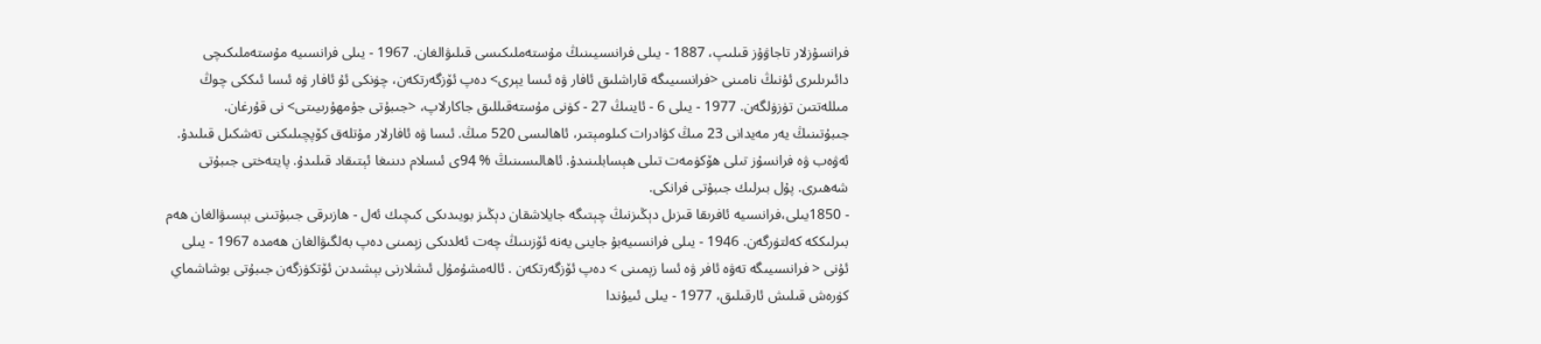فرانسۇزلار تاجاۋۇز قىلىپ، 1887 - يىلى فرانسىيىنىڭ مۇستەملىكىسى قىلىۋالغان. 1967 - يىلى فرانسىيە مۇستەملىكىچى دائىرىلىرى ئۇنىڭ نامىنى <فرانسىيىگە قاراشلىق ئافار ۋە ئىسا يېرى> دەپ ئۆزگەرتكەن، چۈنكى ئۇ ئافار ۋە ئىسا ئىككى چوڭ مىللەتتىن تۈزۈلگەن. 1977 - يىلى 6 - ئاينىڭ 27 - كۈنى مۇستەقىللىق جاكارلاپ، <جىبۇتى جۇمھۇرىيىتى> نى قۇرغان.
جىبۇتىنىڭ يەر مەيدانى 23 مىڭ كۋادرات كىلومېتىر، ئاھالىسى 520 مىڭ. ئىسا ۋە ئافارلار مۇتلەق كۆپچىلىكنى تەشكىل قىلىدۇ. ئەۋەب ۋە فرانسۇز تىلى ھۆكۈمەت تىلى ھېسابلىنىدۇ. ئاھالىسىنىڭ % 94ى ئىسلام دىنىغا ئېتىقاد قىلىدۇ. پايتەختى جىبۇتى شەھىرى. پۇل بىرلىك جىبۇتى فرانكى.
- 1850يىلى،فرانسىيە ئافرىقا قىزىل دېڭىزنىڭ چېتىگە جايلاشقان دېڭىز بويىدىكى كىچىك ئەل - ھازىرقى جىبۇتىنى بېسىۋالغان ھەم بىرلىككە كەلتۈرگەن. 1946 - يىلى فرانسىيەبۇ جاينى يەنە ئۆزىنىڭ چەت ئەلدىكى زېمىنى دەپ بەلگىۋالغان ھەمدە 1967 - يىلى ئۇنى < فرانسىيىگە تەۋە ئافر ۋە ئسا زېمىنى > دەپ ئۆزگەرتكەن . ئالەمشۇمۇل ئىشلارنى بېشىدىن ئۆتكۈزگەن جىبۇتى بوشاشماي كۈرەش قىلىش ئارقىلىق، 1977 - يىلى ئىيۇندا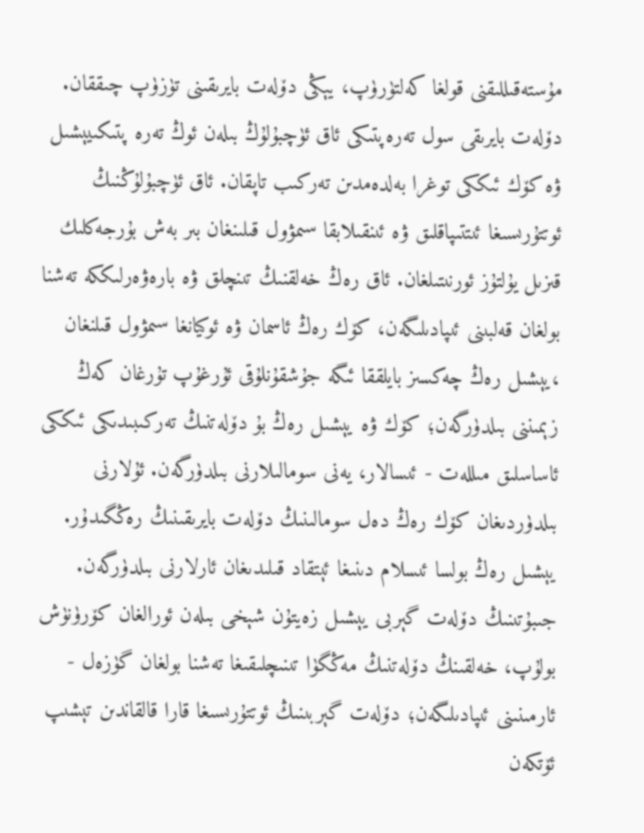مۇستەقىللىقنى قولغا كەلتۈرۈپ، يېڭى دۆلەت بايرىقىنى تۈزۈپ چىققان. دۆلەت بايرىقى سول تەرەپتىكى ئاق ئۈچبۇلۇڭ بىلەن ئوڭ تەرە پتىكىيېشىل ۋە كۆك ئىككى توغرا بەلدەمدىن تەركىب تاپقان. ئاق ئۈچبۇلۇڭنىڭ ئوتتۇرىسىغا ئىتتىپاقلىق ۋە ئىنقىلابقا سىمۋول قىلىنغان بىر بەش بۇرجەكلىك قىزىل يۇلتۇز ئورنىتىلغان. ئاق رەڭ خەلقنىڭ تىنچلق ۋە بارەۋەرلىككە تەشنا بولغان قەلبىنى ئىپادىلىگەن، كۆك رەڭ ئاسمان ۋە ئوكيانغا سىمۋول قىلنغان ،يېشىل رەڭ چەكسىز بايلققا ئىگە جۇشقۇنلۇقى ئۇرغۇپ تۇرغان كەڭ زېمىننى بىلدۈرگەن؛ كۆك ۋە يېشىل رەڭ بۇ دۆلەتنىڭ تەركىبىدىكى ئىككى ئاساسلىق مىللەت - ئىسالار، يەنى سومالىلارنى بىلدۈرگەن. ئۇلارنى بىلدۈردىغان كۆك رەڭ دەل سومالىنىڭ دۆلەت بايرىقىنىڭ رەڭگىدۇر. يېشىل رەڭ بولسا ئىسلام دىنىغا ئېتقاد قىلىدىغان ئارلارنى بىلدۈرگەن.
جىبۇتىنىڭ دۆلەت گېربى يېشىل زەيتۇن شېخى بىلەن ئورالغان كۆرۈنۈش بولۇپ، خەلقىنڭ دۆلەتنىڭ مەڭگۈا تىنىچلىقىغا تەشنا بولغان گۈزەل - ئارمىنىنى ئىپادىلىگەن؛ دۆلەت گېربىنىڭ ئوتتۇرىسىغا قارا قالقاندىن تېشىپ ئۆتكەن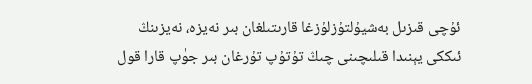ئۇچى قىزىل بەشيۇلتۇزلۇزغا قارىتىلغان بىر نەيزە، نەيزىنڭ ئىككى يېنىدا قىلىچىنى چىڭ تۇتۇپ تۇرغان بىر جۈپ قارا قول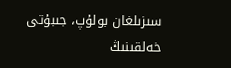سىزىلغان بولۇپ، جىبۇتى خەلقىنىڭ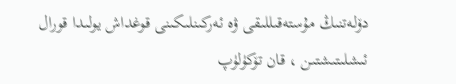دۆلەتنىڭ مۇستەقىللىقى ۋە ئەركىنلىكىنى قوغداش يولىدا قورال ئىشلىتىشتىن ، قان تۆكۈلۈپ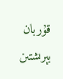قۇربان بېرىشتىن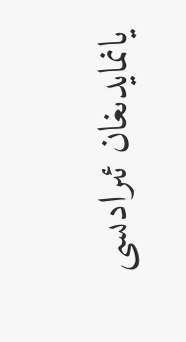يانمايدىغان ئىرادىسى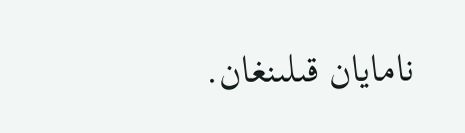نامايان قىلىنغان.